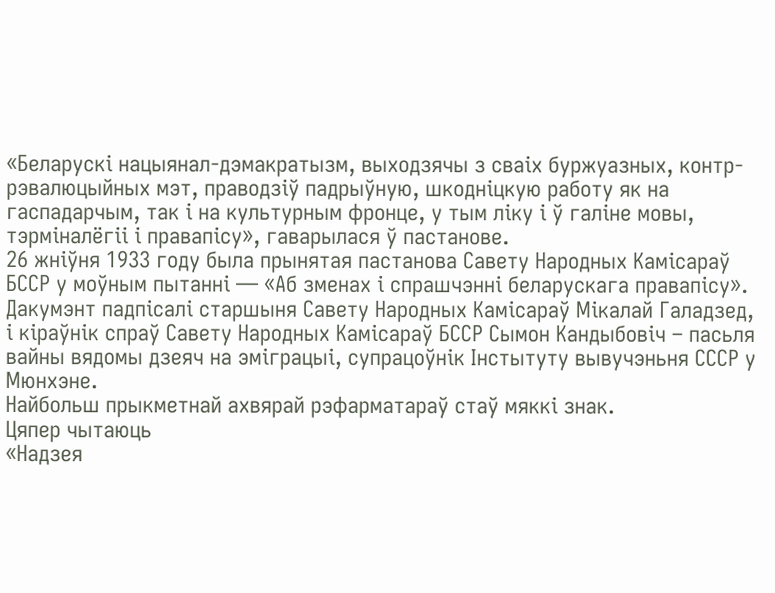«Беларускі нацыянал-дэмакратызм, выходзячы з сваіх буржуазных, контр-рэвалюцыйных мэт, праводзіў падрыўную, шкодніцкую работу як на гаспадарчым, так і на культурным фронце, у тым ліку і ў галіне мовы, тэрміналёгіі і правапісу», гаварылася ў пастанове.
26 жніўня 1933 году была прынятая пастанова Савету Народных Камісараў БССР у моўным пытанні — «Аб зменах і спрашчэнні беларускага правапісу».
Дакумэнт падпісалі старшыня Савету Народных Камісараў Мікалай Галадзед, і кіраўнік спраў Савету Народных Камісараў БССР Сымон Кандыбовіч – пасьля вайны вядомы дзеяч на эміграцыі, супрацоўнік Інстытуту вывучэньня СССР у Мюнхэне.
Найбольш прыкметнай ахвярай рэфарматараў стаў мяккі знак.
Цяпер чытаюць
«Надзея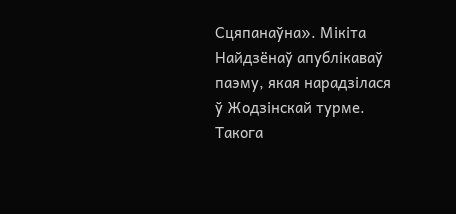Сцяпанаўна». Мікіта Найдзёнаў апублікаваў паэму, якая нарадзілася ў Жодзінскай турме. Такога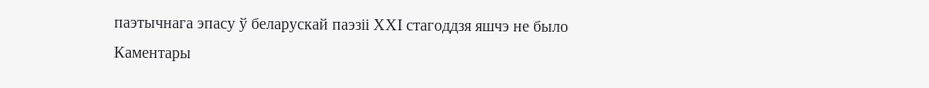паэтычнага эпасу ў беларускай паэзіі ХХІ стагоддзя яшчэ не было
Каментары